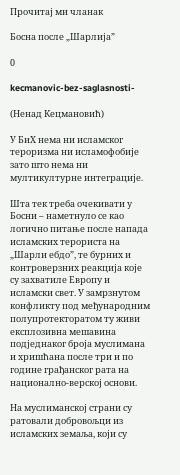Прочитај ми чланак

Босна после „Шарлија”

0

kecmanovic-bez-saglasnosti-

(Ненад Кецмановић)

У БиХ нема ни исламског тероризма ни исламофобије зато што нема ни мултикултурне интеграције.

Шта тек треба очекивати у Босни – наметнуло се као логично питање после напада исламских терориста на „Шарли ебдо”, те бурних и контроверзних реакција које су захватиле Европу и исламски свет. У замрзнутом конфликту под међународним полупротекторатом ту живи експлозивна мешавина подједнаког броја муслимана и хришћана после три и по године грађанског рата на национално-верској основи.

На муслиманској страни су ратовали добровољци из исламских земаља, који су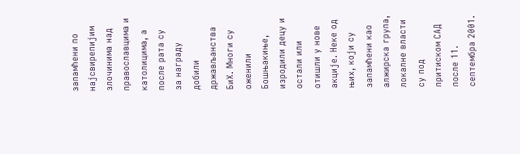запамћени по најсвирепијим злочинима над православцима и католицима, а после рата су за награду добили држављанства БиХ. Многи су оженили Бошњакиње, изродили децу и остали или отишли у нове акције. Неке од њих, који су запамћени као алжирска група, локалне власти су под притиском САД после 11. септембра 2001.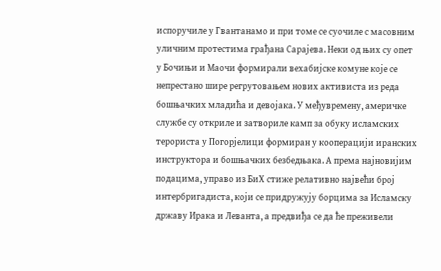испоручиле у Гвантанамо и при томе се суочиле с масовним уличним протестима грађана Сарајева. Неки од њих су опет у Бочињи и Маочи формирали вехабијске комуне које се непрестано шире регрутовањем нових активиста из реда бошњачких младића и девојака. У међувремену, америчке службе су откриле и затвориле камп за обуку исламских терориста у Погорјелици формиран у кооперацији иранских инструктора и бошњачких безбедњака. А према најновијим подацима, управо из БиХ стиже релативно највећи број интербригадиста, који се придружују борцима за Исламску државу Ирака и Леванта, а предвиђа се да ће преживели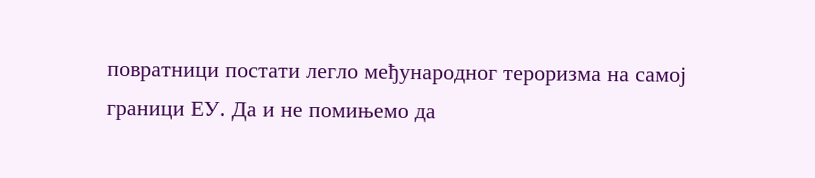повратници постати легло међународног тероризма на самој граници ЕУ. Да и не помињемо да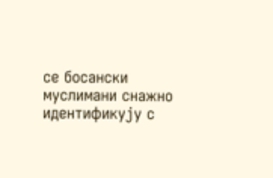се босански муслимани снажно идентификују с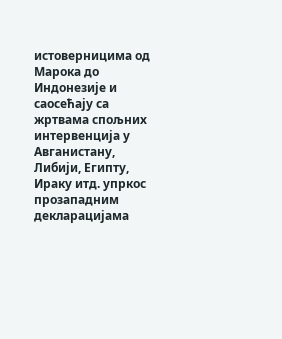истоверницима од Марока до Индонезије и саосећају са жртвама спољних интервенција у Авганистану, Либији, Египту, Ираку итд. упркос прозападним декларацијама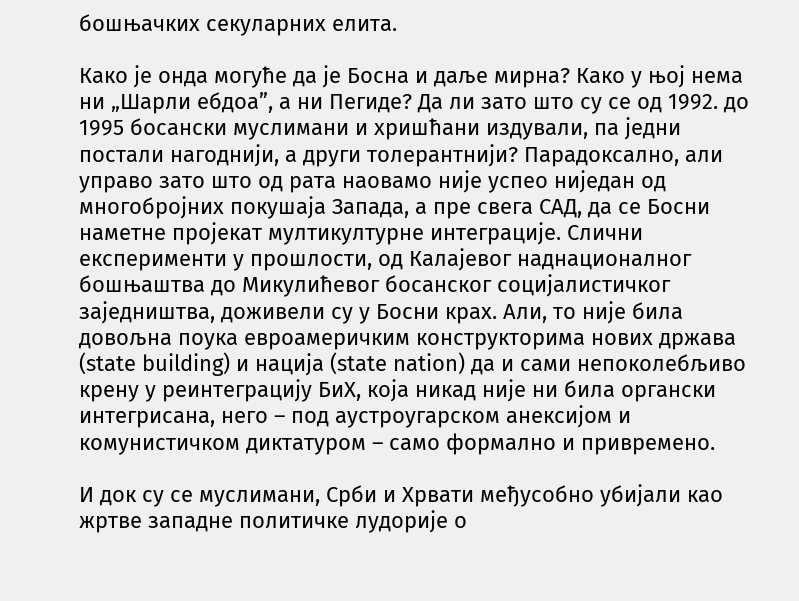бошњачких секуларних елита.

Како је онда могуће да је Босна и даље мирна? Како у њој нема ни „Шарли ебдоа”, а ни Пегиде? Да ли зато што су се од 1992. до 1995 босански муслимани и хришћани издували, па једни постали нагоднији, а други толерантнији? Парадоксално, али управо зато што од рата наовамо није успeо ниједан од многобројних покушаја Запада, а пре свега САД, да се Босни наметне пројекат мултикултурне интеграције. Слични експерименти у прошлости, од Калајевог наднационалног бошњаштва до Микулићевог босанског социјалистичког заједништва, доживели су у Босни крах. Али, то није била довољна поука евроамеричким конструкторима нових држава (state building) и нација (state nation) да и сами непоколебљиво крену у реинтеграцију БиХ, која никад није ни била органски интегрисана, него – под аустроугарском анексијом и комунистичком диктатуром – само формално и привремено.

И док су се муслимани, Срби и Хрвати међусобно убијали као жртве западне политичке лудорије о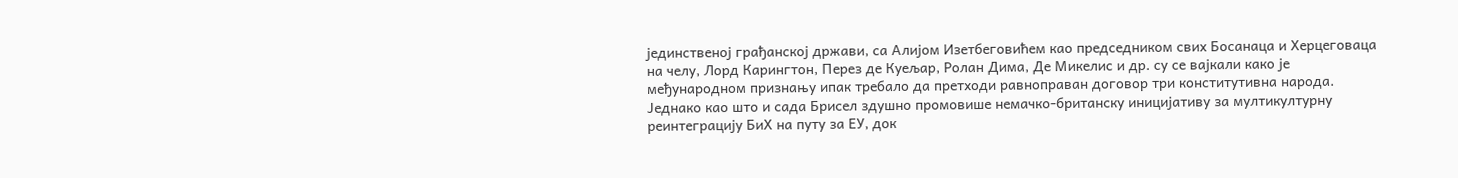јединственој грађанској држави, са Алијом Изетбеговићем као председником свих Босанаца и Херцеговаца на челу, Лорд Карингтон, Перез де Куeљар, Ролан Дима, Де Микелис и др. су се вајкали како је међународном признању ипак требало да претходи равноправан договор три конститутивна народа. Једнако као што и сада Брисел здушно промовише немачко-британску иницијативу за мултикултурну реинтеграцију БиХ на путу за ЕУ, док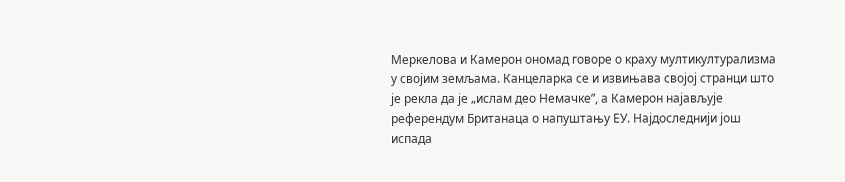Меркелова и Камерон ономад говоре о краху мултикултурализма у својим земљама. Канцеларка се и извињава својој странци што је рекла да је „ислам део Немачке”, а Камерон најављује референдум Британаца о напуштању ЕУ. Најдоследнији још испада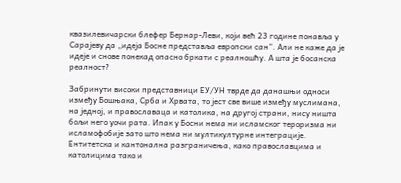квазилевичарски блефер Бернар-Леви, који већ 23 године понавља у Сарајеву да „идеја Босне представља европски сан”. Али не каже да је идеје и снове понекад опасно бркати с реалношћу. А шта је босанска реалност?

Забринути високи представници ЕУ/УН тврде да данашњи односи између Бошњака, Срба и Хрвата, то јест све више између муслимана, на једној, и православаца и католика, на другој страни, нису ништа бољи него уочи рата. Ипак у Босни нема ни исламског тероризма ни исламофобије зато што нема ни мултикултурне интеграције. Ентитетска и кантонална разграничења, како православцима и католицима тако и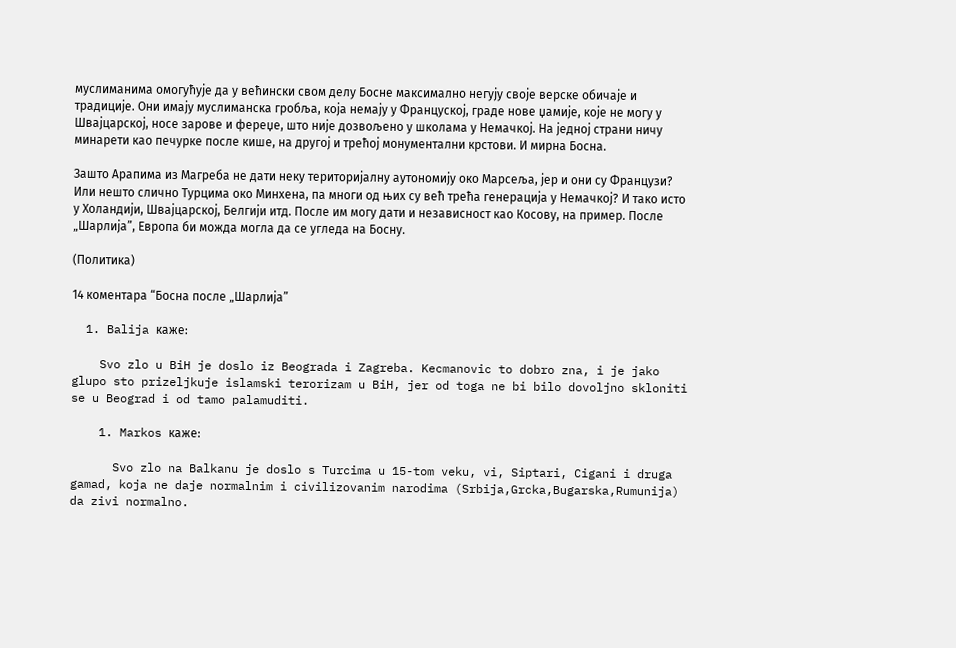муслиманима омогућује да у већински свом делу Босне максимално негују своје верске обичаје и традиције. Они имају муслиманска гробља, која немају у Француској, граде нове џамије, које не могу у Швајцарској, носе зарове и фереџе, што није дозвољено у школама у Немачкој. На једној страни ничу минарети као печурке после кише, на другој и трећој монументални крстови. И мирна Босна.

Зашто Арапима из Магреба не дати неку територијалну аутономију око Марсеља, јер и они су Французи? Или нешто слично Турцима око Минхена, па многи од њих су већ трећа генерација у Немачкој? И тако исто у Холандији, Швајцарској, Белгији итд. После им могу дати и независност као Косову, на пример. После „Шарлија”, Европа би можда могла да се угледа на Босну.

(Политика)

14 коментара “Босна после „Шарлија”

  1. Balija каже:

    Svo zlo u BiH je doslo iz Beograda i Zagreba. Kecmanovic to dobro zna, i je jako glupo sto prizeljkuje islamski terorizam u BiH, jer od toga ne bi bilo dovoljno skloniti se u Beograd i od tamo palamuditi.

    1. Markos каже:

      Svo zlo na Balkanu je doslo s Turcima u 15-tom veku, vi, Siptari, Cigani i druga gamad, koja ne daje normalnim i civilizovanim narodima (Srbija,Grcka,Bugarska,Rumunija) da zivi normalno.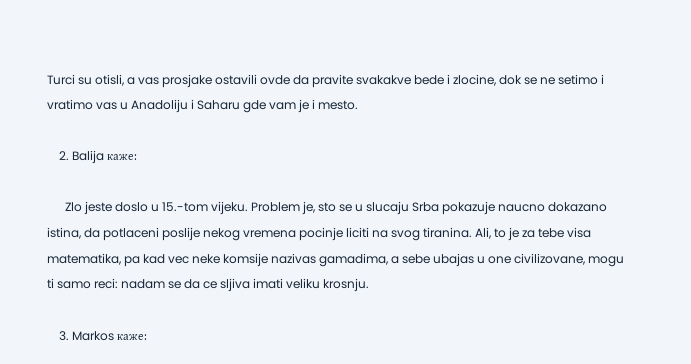Turci su otisli, a vas prosjake ostavili ovde da pravite svakakve bede i zlocine, dok se ne setimo i vratimo vas u Anadoliju i Saharu gde vam je i mesto.

    2. Balija каже:

      Zlo jeste doslo u 15.-tom vijeku. Problem je, sto se u slucaju Srba pokazuje naucno dokazano istina, da potlaceni poslije nekog vremena pocinje liciti na svog tiranina. Ali, to je za tebe visa matematika, pa kad vec neke komsije nazivas gamadima, a sebe ubajas u one civilizovane, mogu ti samo reci: nadam se da ce sljiva imati veliku krosnju.

    3. Markos каже: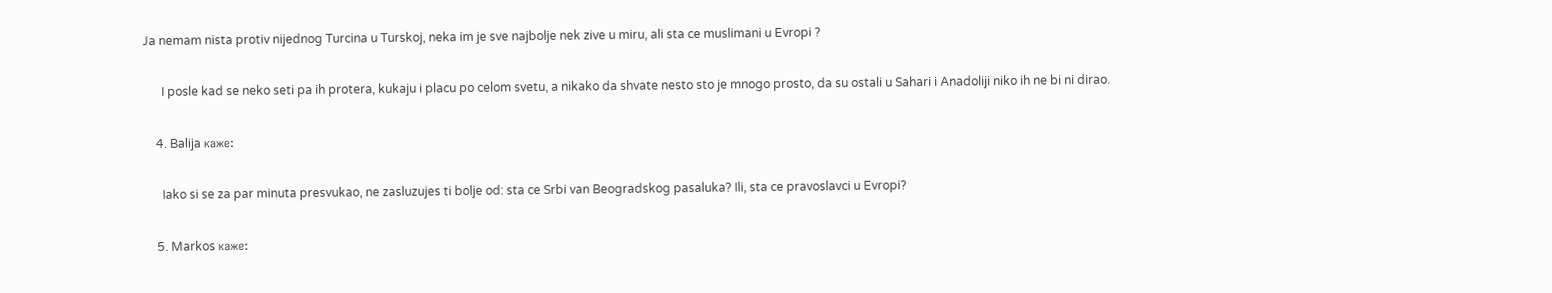Ja nemam nista protiv nijednog Turcina u Turskoj, neka im je sve najbolje nek zive u miru, ali sta ce muslimani u Evropi ?

      I posle kad se neko seti pa ih protera, kukaju i placu po celom svetu, a nikako da shvate nesto sto je mnogo prosto, da su ostali u Sahari i Anadoliji niko ih ne bi ni dirao.

    4. Balija каже:

      Iako si se za par minuta presvukao, ne zasluzujes ti bolje od: sta ce Srbi van Beogradskog pasaluka? Ili, sta ce pravoslavci u Evropi?

    5. Markos каже: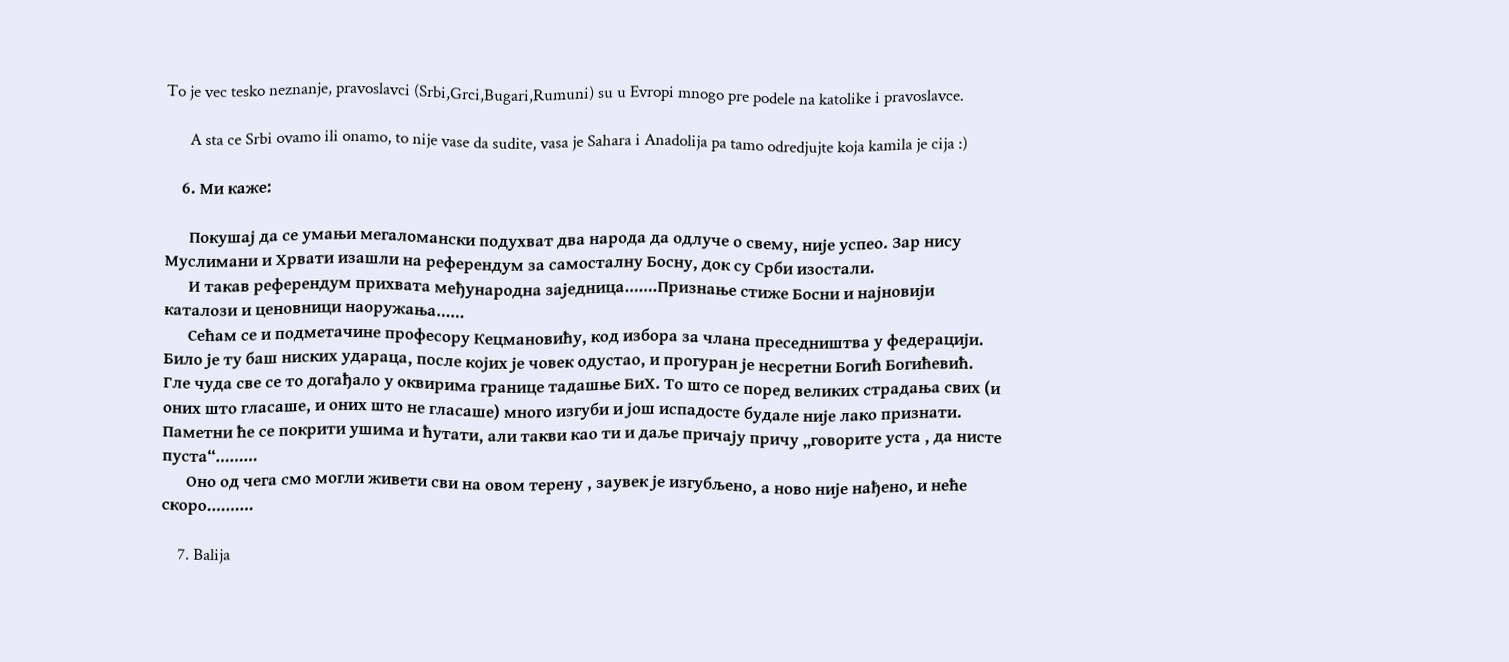To je vec tesko neznanje, pravoslavci (Srbi,Grci,Bugari,Rumuni) su u Evropi mnogo pre podele na katolike i pravoslavce.

      A sta ce Srbi ovamo ili onamo, to nije vase da sudite, vasa je Sahara i Anadolija pa tamo odredjujte koja kamila je cija :)

    6. Ми каже:

      Покушај да се умањи мегаломански подухват два народа да одлуче о свему, није успео. Зар нису Муслимани и Хрвати изашли на референдум за самосталну Босну, док су Срби изостали.
      И такав референдум прихвата међународна заједница…….Признање стиже Босни и најновији каталози и ценовници наоружања……
      Сећам се и подметачине професору Кецмановићу, код избора за члана преседништва у федерацији. Било је ту баш ниских удараца, после којих је човек одустао, и прогуран је несретни Богић Богићевић. Гле чуда све се то догађало у оквирима границе тадашње БиХ. То што се поред великих страдања свих (и оних што гласаше, и оних што не гласаше) много изгуби и још испадосте будале није лако признати. Паметни ће се покрити ушима и ћутати, али такви као ти и даље причају причу „говорите уста , да нисте пуста“………
      Оно од чега смо могли живети сви на овом терену , заувек је изгубљено, а ново није нађено, и неће скоро……….

    7. Balija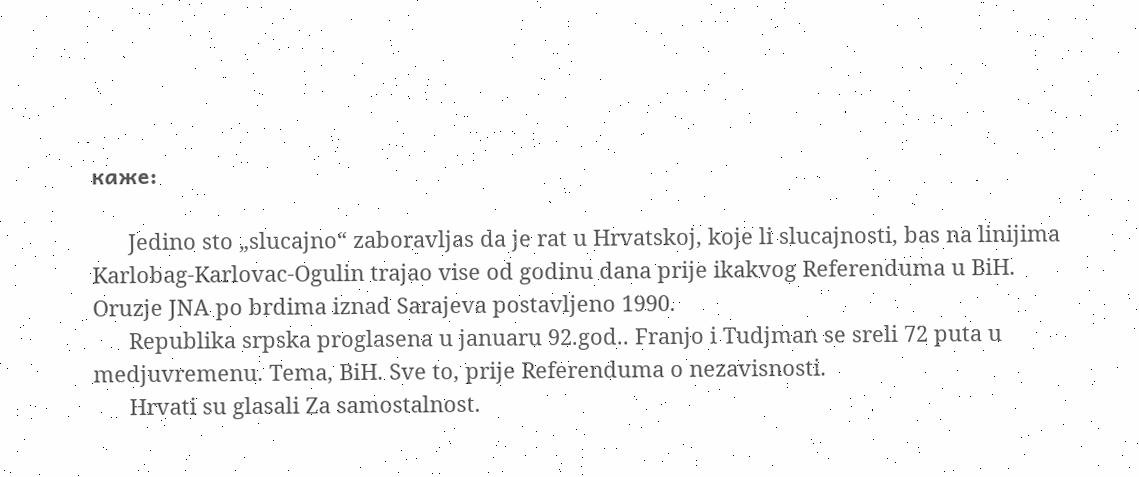каже:

      Jedino sto „slucajno“ zaboravljas da je rat u Hrvatskoj, koje li slucajnosti, bas na linijima Karlobag-Karlovac-Ogulin trajao vise od godinu dana prije ikakvog Referenduma u BiH. Oruzje JNA po brdima iznad Sarajeva postavljeno 1990.
      Republika srpska proglasena u januaru 92.god.. Franjo i Tudjman se sreli 72 puta u medjuvremenu. Tema, BiH. Sve to, prije Referenduma o nezavisnosti.
      Hrvati su glasali Za samostalnost.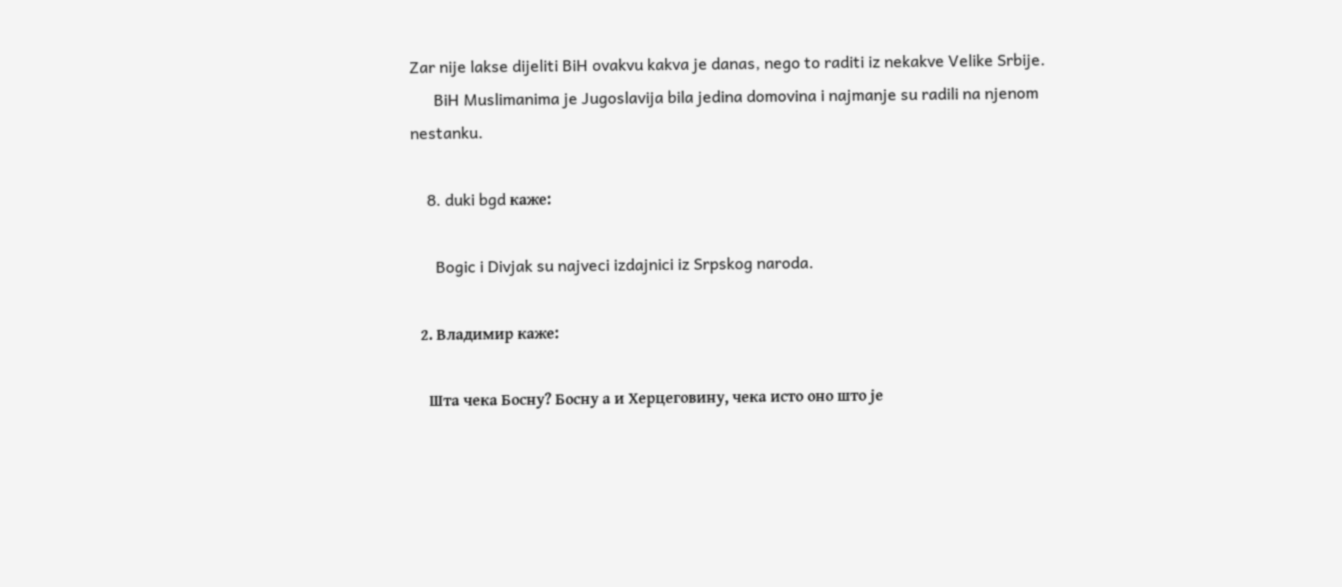Zar nije lakse dijeliti BiH ovakvu kakva je danas, nego to raditi iz nekakve Velike Srbije.
      BiH Muslimanima je Jugoslavija bila jedina domovina i najmanje su radili na njenom nestanku.

    8. duki bgd каже:

      Bogic i Divjak su najveci izdajnici iz Srpskog naroda.

  2. Владимир каже:

    Шта чека Босну? Босну а и Херцеговину, чека исто оно што је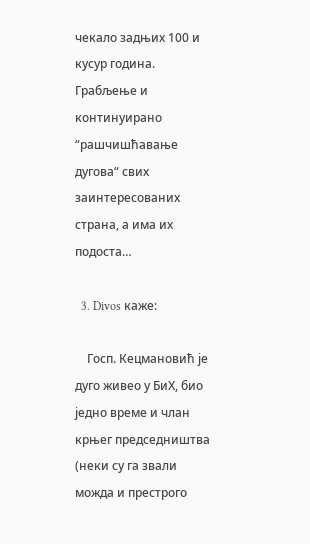чекало задњих 100 и кусур година. Грабљење и континуирано “рашчишћавање дугова“ свих заинтересованих страна, а има их подоста…

  3. Divos каже:

    Госп. Кецмановић је дуго живео у БиХ, био једно време и члан крњег председништва (неки су га звали можда и престрого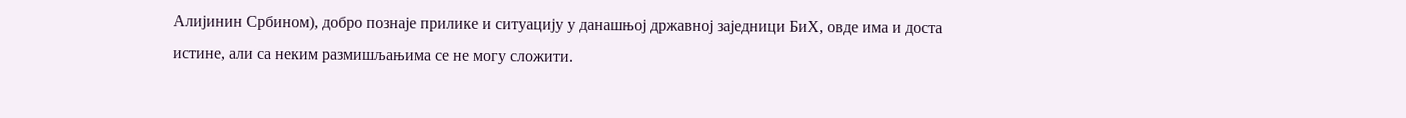Алијинин Србином), добро познаје прилике и ситуацију у данашњој државној заједници БиХ, овде има и доста истине, али са неким размишљањима се не могу сложити.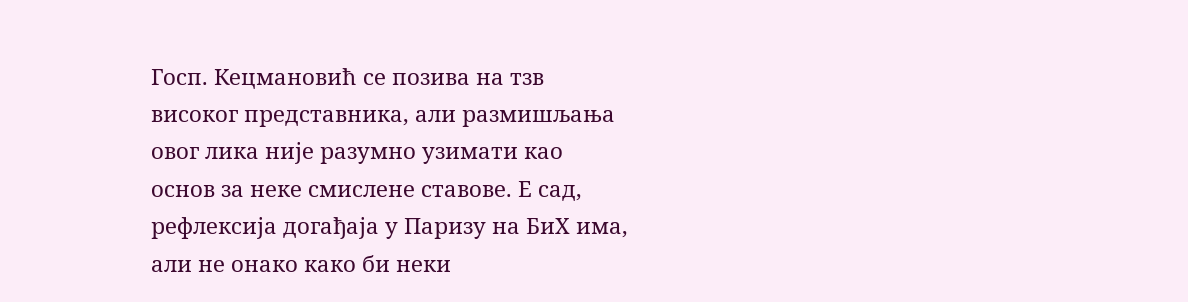Госп. Кецмановић се позива на тзв високог представника, али размишљања овог лика није разумно узимати као основ за неке смислене ставове. Е сад, рефлексија догађаја у Паризу на БиХ има, али не онако како би неки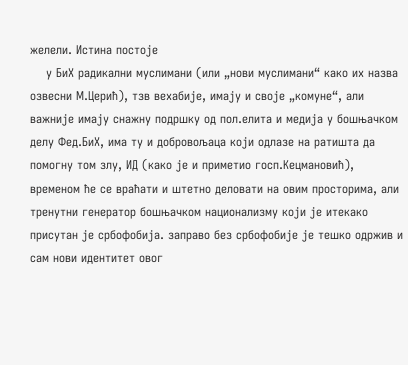желели. Истина постоје
    у БиХ радикални муслимани (или „нови муслимани“ како их назва озвесни М.Церић), тзв вехабије, имају и своје „комуне“, али важније имају снажну подршку од пол.елита и медија у бошњачком делу Фед.БиХ, има ту и добровољаца који одлазе на ратишта да помогну том злу, ИД (како је и приметио госп.Кецмановић), временом ће се враћати и штетно деловати на овим просторима, али тренутни генератор бошњачком национализму који је итекако присутан је србофобија. заправо без србофобије је тешко одржив и сам нови идентитет овог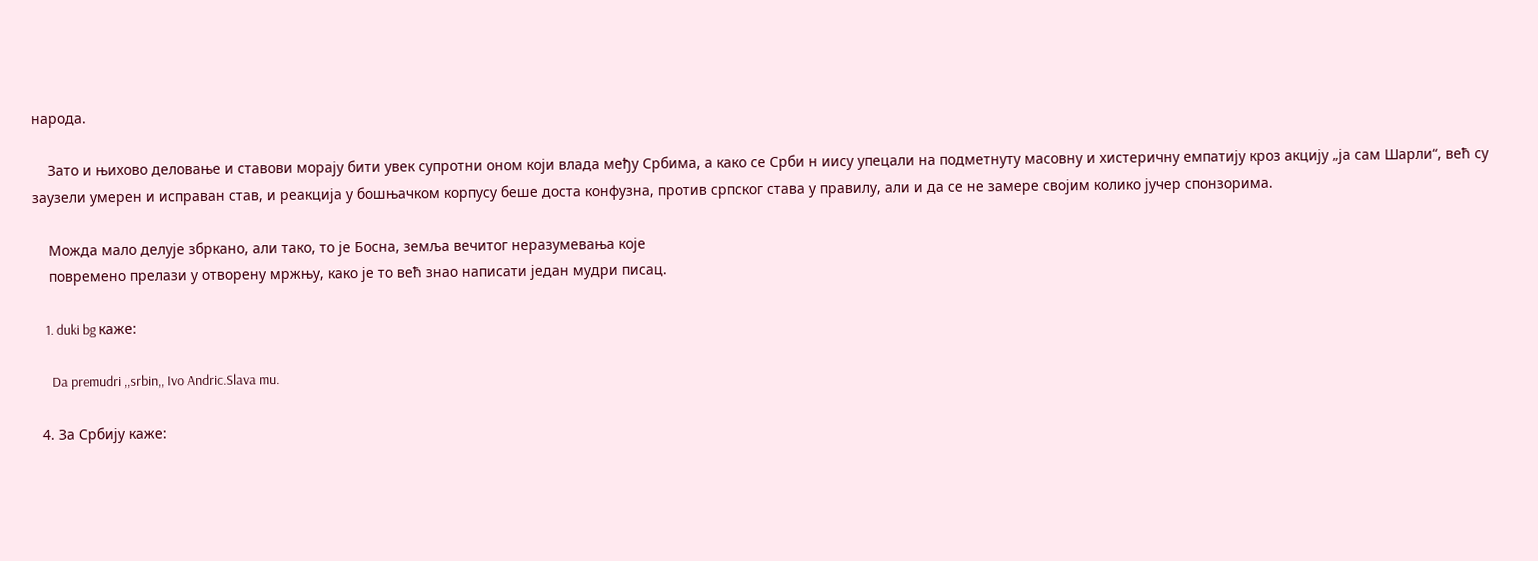народа.

    Зато и њихово деловање и ставови морају бити увек супротни оном који влада међу Србима, а како се Срби н иису упецали на подметнуту масовну и хистеричну емпатију кроз акцију „ја сам Шарли“, већ су заузели умерен и исправан став, и реакција у бошњачком корпусу беше доста конфузна, против српског става у правилу, али и да се не замере својим колико јучер спонзорима.

    Можда мало делује збркано, али тако, то је Босна, земља вечитог неразумевања које
    повремено прелази у отворену мржњу, како је то већ знао написати један мудри писац.

    1. duki bg каже:

      Da premudri ,,srbin,, Ivo Andric.Slava mu.

  4. За Србију каже: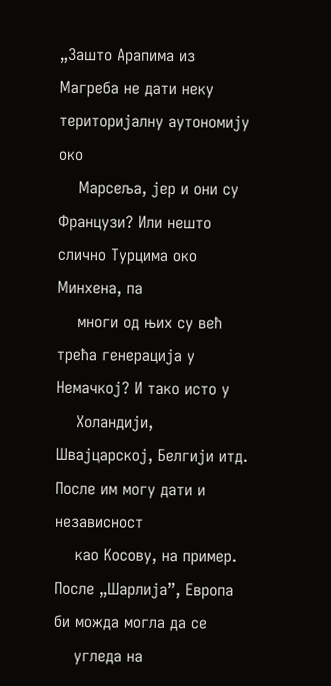„Зашто Арапима из Магреба не дати неку територијалну аутономију око
    Марсеља, јер и они су Французи? Или нешто слично Турцима око Минхена, па
    многи од њих су већ трећа генерација у Немачкој? И тако исто у
    Холандији, Швајцарској, Белгији итд. После им могу дати и независност
    као Косову, на пример. После „Шарлија”, Европа би можда могла да се
    угледа на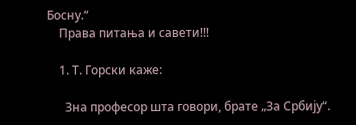Босну.“
    Права питања и савети!!!

    1. Т. Горски каже:

      Зна професор шта говори, брате „За Србију“.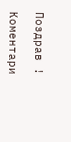Поздрав !

Коментари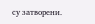су затворени.